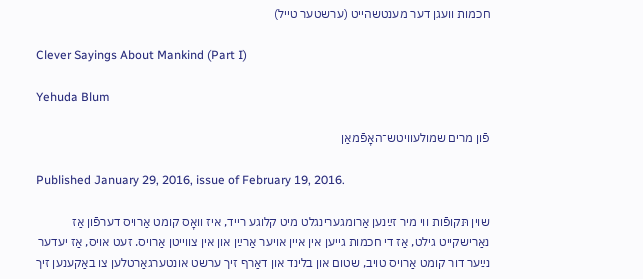חכמות וועגן דער מענטשהייט (ערשטער טייל)

Clever Sayings About Mankind (Part I)

Yehuda Blum

פֿון מרים שמולעוויטש־האָפֿמאַן

Published January 29, 2016, issue of February 19, 2016.

שוין תּקופֿות ווי מיר זײַנען אַרומגערינגלט מיט קלוגע רייד, איז וואָס קומט אַרויס דערפֿון אַז נאַרישקייט גילט, אַז די חכמות גייען אין איין אויער אַרײַן און אין צווייטן אַרויס. זעט אויס, אַז יעדער נײַער דור קומט אַרויס טויב, שטום און בלינד און דאַרף זיך ערשט אונטערגאַרטלען צו באַקענען זיך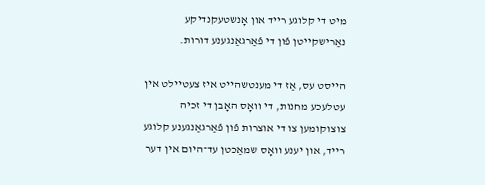מיט די קלוגע רייד און אָנשטעקנדיקע נאַרישקייטן פֿון די פֿאַרגאַנגענע דורות.

הייסט עס, אַז די מענטשהייט איז צעטיילט אין עטלעכע מחנות, די וואָס האָבן די זכיה צוצוקומען צו די אוצרות פֿון פֿאַרגאַנגענע קלוגע רייד, און יענע וואָס שמאַכטן עד־היום אין דער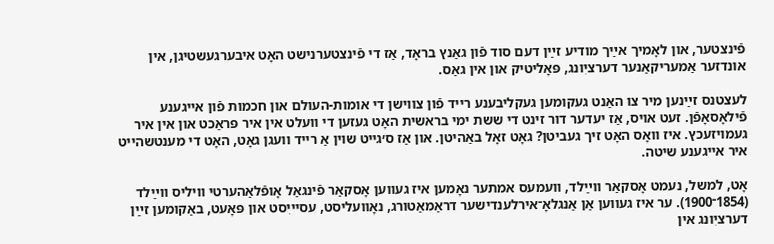פֿינצטער, און לאָמיך אײַך מודיע זײַן דעם סוד פֿון גאַנץ בראָד, אַז די פֿינצטערנישט האָט איבערגעשטיגן, אין אונדזער אַמעריקאַנער דערציִונג, פּאָליטיק און אין גאַס.

לעצטנס זײַנען מיר צו האַנט געקומען געקליבענע רייד פֿון צווישן די אומות-העולם און חכמות פֿון אייגענע פֿילאָסאָפֿן. זעט אויס, אַז יעדער דור זינט די ששת ימי בראשית האָט געזען די וועלט אין איר פּראַכט און אין איר געמויזעכץ. איז וואָס האָט זיך געביטן? גאָט זאָל באַהיטן. און אַז ס׳גייט שוין אַ רייד וועגן גאָט, האָט די מענטשהייט איר אייגענע שיטה.

אָט, למשל, נעמט אָסקאַר ווײַלד, וועמעס אמתער נאָמען איז געווען אָסקאַר פֿינגאַל אָופֿלאַהערטי וויליס ווײַלד (1854־1900). ער איז געווען אַן אַנגלאָ־אירלענדישער דראַמאַטורג, נאָוועליסט, עסיייִסט און פּאָעט, באַקומען זײַן דערציִונג אין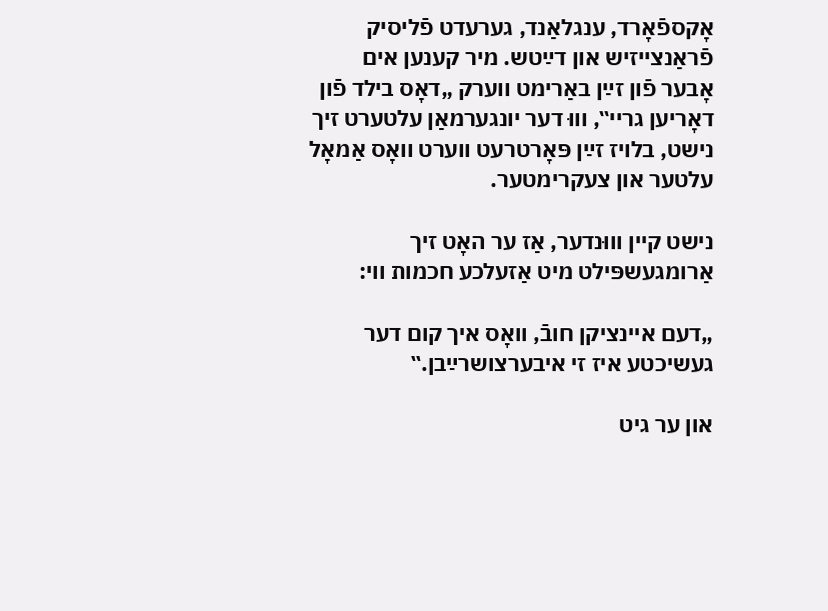אָקספֿאָרד, ענגלאַנד, גערעדט פֿליסיק פֿראַנצייזיש און דײַטש. מיר קענען אים אָבער פֿון זײַן באַרימט ווערק „דאָס בילד פֿון דאָריען גריי‟, וווּ דער יונגערמאַן עלטערט זיך נישט, בלויז זײַן פּאָרטרעט ווערט וואָס אַמאָל עלטער און צעקרימטער.

נישט קיין וווּנדער, אַז ער האָט זיך אַרומגעשפּילט מיט אַזעלכע חכמות ווי:

„דעם איינציקן חובֿ, וואָס איך קום דער געשיכטע איז זי איבערצושרײַבן.‟

און ער גיט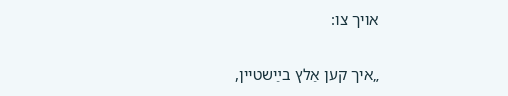אויך צו:

„איך קען אַלץ בײַשטיין,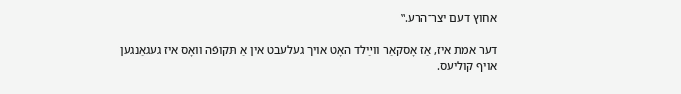אחוץ דעם יצר־הרע.‟

דער אמת איז, אַז אָסקאַר ווײַלד האָט אויך געלעבט אין אַ תּקופֿה וואָס איז געגאַנגען אויף קוליעס.